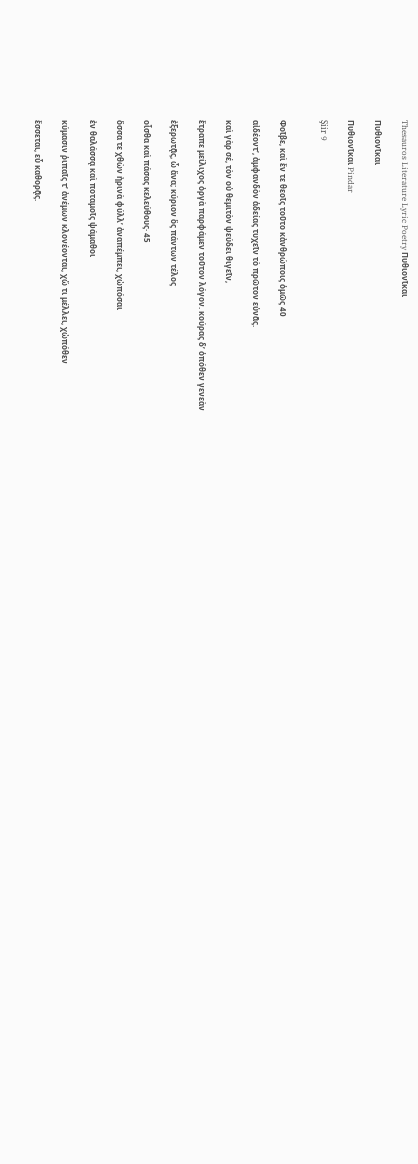Thesauros Literature Lyric Poetry Πυθιονῖκαι

Πυθιονῖκαι

Πυθιονῖκαι Pindar

Şiir 9


Φοῖβε, καὶ ἔν τε θεοῖς τοῦτο κἀνθρώποις ὁμῶς 40

αἰδέοντʼ, ἀμφανδὸν ἁδείας τυχεῖν τὸ πρῶτον εὐνᾶς.

καὶ γὰρ σέ, τὸν οὐ θεμιτὸν ψεύδει θιγεῖν,

ἔτραπε μείλιχος ὀργὰ παρφάμεν τοῦτον λόγον. κούρας δʼ ὁπόθεν γενεὰν

ἐξερωτᾷς, ὦ ἄνα; κύριον ὃς πάντων τέλος

οἶσθα καὶ πάσας κελεύθους· 45

ὅσσα τε χθὼν ἠρινὰ φύλλʼ ἀναπέμπει, χὠπόσαι

ἐν θαλάσσᾳ καὶ ποταμοῖς ψάμαθοι

κύμασιν ῥιπαῖς τʼ ἀνέμων κλονέονται, χὤ τι μέλλει, χὠπόθεν

ἔσσεται, εὖ καθορᾷς.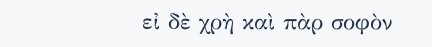εἰ δὲ χρὴ καὶ πὰρ σοφὸν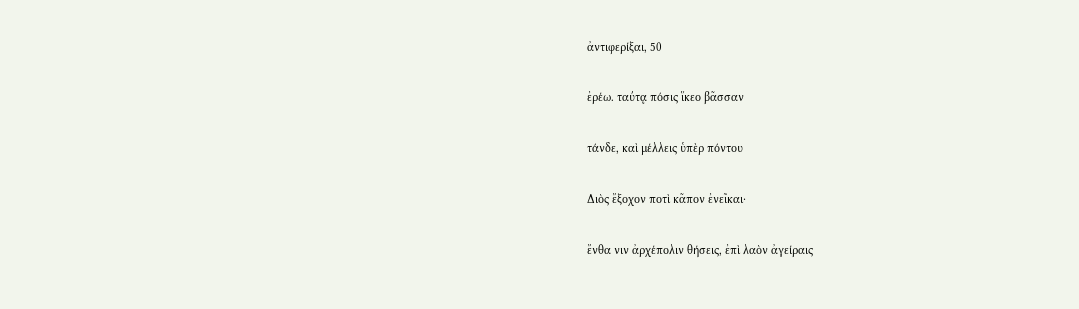ἀντιφερίξαι, 50

ἐρέω. ταύτᾳ πόσις ἵκεο βᾶσσαν

τάνδε, καὶ μέλλεις ὑπὲρ πόντου

Διὸς ἔξοχον ποτὶ κᾶπον ἐνεῖκαι·

ἔνθα νιν ἀρχέπολιν θήσεις, ἐπὶ λαὸν ἀγείραις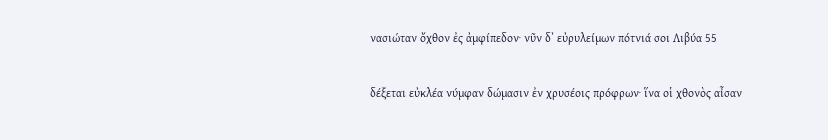νασιώταν ὄχθον ἐς ἀμφίπεδον· νῦν δʼ εὐρυλείμων πότνιά σοι Λιβύα 55

δέξεται εὐκλέα νύμφαν δώμασιν ἐν χρυσέοις πρόφρων· ἵνα οἱ χθονὸς αἶσαν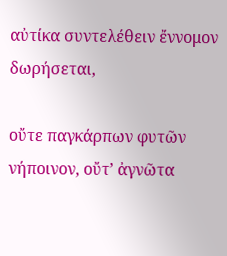αὐτίκα συντελέθειν ἔννομον δωρήσεται,

οὔτε παγκάρπων φυτῶν νήποινον, οὔτʼ ἀγνῶτα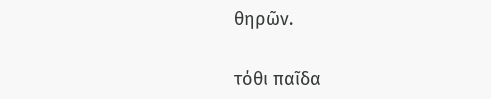θηρῶν.

τόθι παῖδα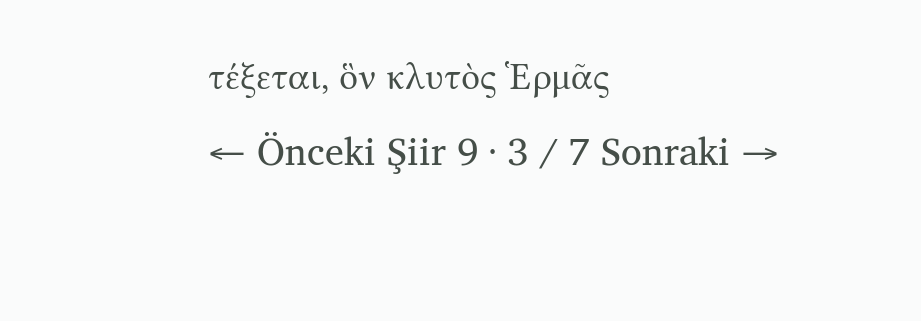τέξεται, ὃν κλυτὸς Ἑρμᾶς
← Önceki Şiir 9 · 3 / 7 Sonraki →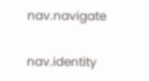nav.navigate

nav.identity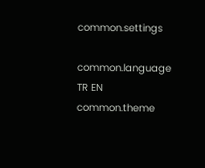common.settings

common.language
TR EN
common.theme